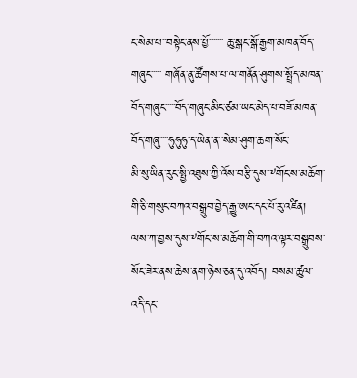ང་སེམ་པ་་བསྟེང་ནས་པྱོ་་་་་་་ ཆུ་སྒང་སྒོ་རྒྱག་མཁན་བོད་གཞུང་་་་་ གཞོན་ནུ་ཚོགས་པ་ལ་གནོན་ཤུགས་སྤྲོད་མཁན་བོད་གཞུང་་་་་བོད་གཞུང་མིང་ཙམ་ཡང་མེད་པ་བཟོ་མཁན་བོད་གཞུ་་་་ཧུཧུཧུ་ད་ཡེན་ན་་སེམ་ཤུག་ཆག་སོང་
མི་སུ་ཡིན་རུང་སྤྱི་འཐུས་ཀྱི་འོས་བརྩི་དུས་༸གོང་ས་མཆོག་གི་ཅི་གསུང་བཀའ་བསྒྲུབ་བྱེད་རྒྱུ་ཨང་དང་པོ་རུ་འཛིན། ལས་ཀ་བྱས་དུས་༸གོང་ས་མཆོག་གི་བཀའ་ལྟར་བསྒྲུབས་སོང་ཟེར་ནས་ཆེས་ནག་ཉེས་ཅན་དུ་འབོད། བསམ་ཚུལ་འདི་དང་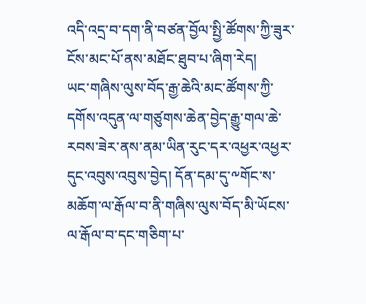འདི་འདྲ་བ་དག་ནི་བཙན་བྱོལ་སྤྱི་ཚོགས་ཀྱི་ཟུར་ངོས་མང་པོ་ནས་མཐོང་ཐུབ་པ་ཞིག་རེད།
ཡང་གཞིས་ལུས་བོད་རྒྱ་ཆེའི་མང་ཚོགས་ཀྱི་དགོས་འདུན་ལ་གཙུགས་ཆེན་བྱེད་རྒྱུ་གལ་ཆེ་རབས་ཟེར་ནས་ནམ་ཡིན་རུང་དར་འཕྱར་འཕྱར་དུང་འབུས་འབུས་བྱེད། དོན་དམ་དུ་༸གོང་ས་མཆོག་ལ་རྒོལ་བ་ནི་གཞིས་ལུས་བོད་མི་ཡོངས་ལ་རྒོལ་བ་དང་གཅིག་པ་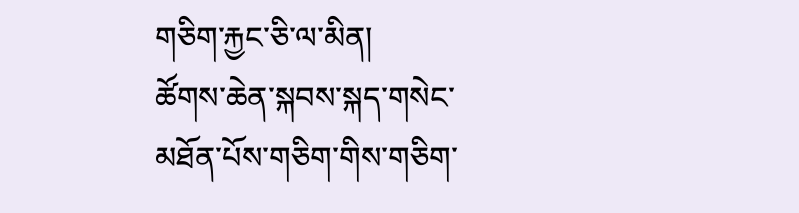གཅིག་རྐྱང་ཅི་ལ་མིན།
ཚོགས་ཆེན་སྐབས་སྐད་གསེང་མཐོན་པོས་གཅིག་གིས་གཅིག་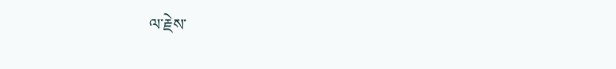ལ་རྗེས་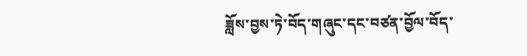ཟློས་བྱས་ཏེ་བོད་གཞུང་དང་བཙན་བྱོལ་བོད་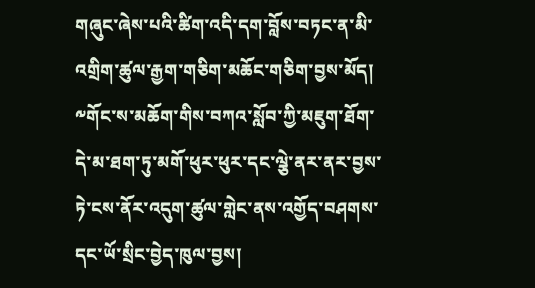གཞུང་ཞེས་པའི་ཚིག་འདི་དག་བློས་བཏང་ན་མི་འགྲིག་ཚུལ་རྒྱག་གཅིག་མཆོང་གཅིག་བྱས་མོད། ༸གོང་ས་མཆོག་གིས་བཀའ་སློབ་ཀྱི་མཇུག་ཐོག་དེ་མ་ཐག་ཏུ་མགོ་ཕུར་ཕུར་དང་ལྕེ་ནར་ནར་བྱས་ཏེ་ངས་ནོར་འདུག་ཚུལ་གླེང་ནས་འགྱོད་བཤགས་དང་ཡོ་སྲིང་བྱེད་ཁུལ་བྱས།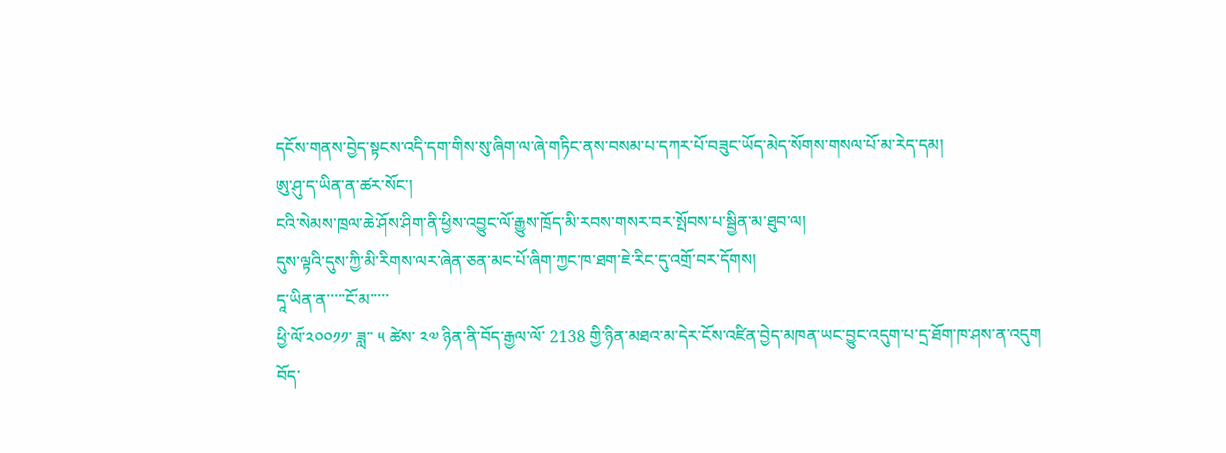དངོས་གནས་བྱེད་སྟངས་འདི་དག་གིས་སུ་ཞིག་ལ་ཞེ་གཏིང་ནས་བསམ་པ་དཀར་པོ་བཟུང་ཡོད་མེད་སོགས་གསལ་པོ་མ་རེད་དམ།
ཨུ་ཤུ་ད་ཡིན་ན་ཚར་སོང་།
ངའི་སེམས་ཁྲལ་ཆེ་ཤོས་ཤིག་ནི་ཕྱིས་འབྱུང་ལོ་རྒྱུས་ཁྲོད་མི་རབས་གསར་བར་སྤོབས་པ་སྦྱིན་མ་ཐུབ་ལ།
དུས་ལྟའི་དུས་ཀྱི་མི་རིགས་ལར་ཞེན་ཅན་མང་པོ་ཞིག་ཀྱང་ཁ་ཐག་ཇེ་རིང་དུ་འགྲོ་བར་དོགས།
དཱ་ཡིན་ན་་་་་ངོ་མ་་་་་
ཕྱི་ལོ་༢༠༠༡༡་ ཟླ་་ ༥ ཚེས་ ༢༧ ཉིན་ནི་བོད་རྒྱལ་ལོ་ 2138 གྱི་ཉིན་མཐའ་མ་དེར་ངོས་འཛིན་བྱེད་མཁན་ཡང་བྱུང་འདུག་པ་དྲ་ཐོག་ཁ་ཤས་ན་འདུག
བོད་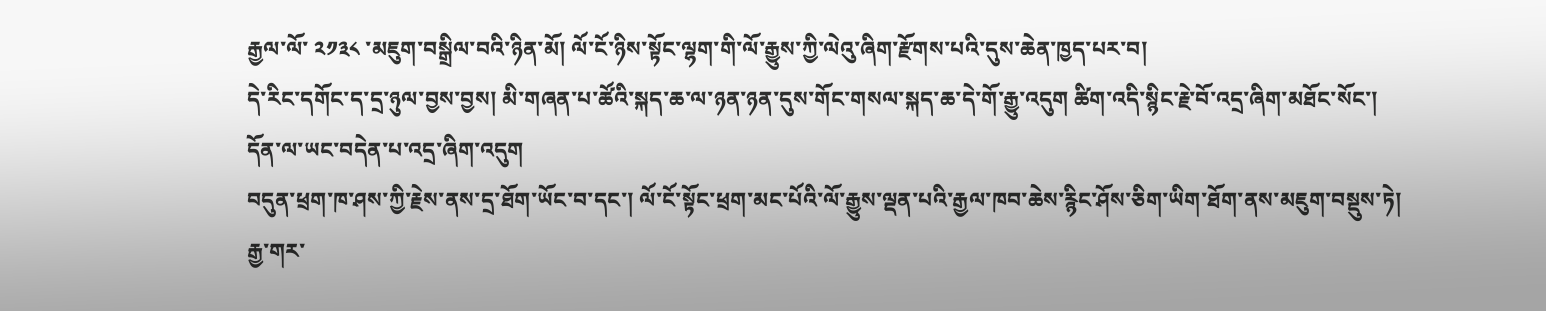རྒྱལ་ལོ་ ༢༡༣༨ ་མཇུག་བསྒྲིལ་བའི་ཉིན་མོ། ལོ་ངོ་ཉིས་སྟོང་ལྷག་གི་ལོ་རྒྱུས་ཀྱི་ལེའུ་ཞིག་རྫོགས་པའི་དུས་ཆེན་ཁྱད་པར་བ།
དེ་རིང་དགོང་ད་དྲ་ཉུལ་བྱས་བྱས། མི་གཞན་པ་ཚོའི་སྐད་ཆ་ལ་ཉན་ཉན་དུས་གོང་གསལ་སྐད་ཆ་དེ་གོ་རྒྱུ་འདུག ཚིག་འདི་སྙིང་རྗེ་བོ་འདྲ་ཞིག་མཐོང་སོང་། དོན་ལ་ཡང་བདེན་པ་འདྲ་ཞིག་འདུག
བདུན་ཕྲག་ཁ་ཤས་ཀྱི་རྗེས་ནས་དྲ་ཐོག་ཡོང་བ་དང་། ལོ་ངོ་སྟོང་ཕྲག་མང་པོའི་ལོ་རྒྱུས་ལྡན་པའི་རྒྱལ་ཁབ་ཆེས་རྙིང་ཤོས་ཅིག་ཡིག་ཐོག་ནས་མཇུག་བསྡུས་ཏེ། རྒྱ་གར་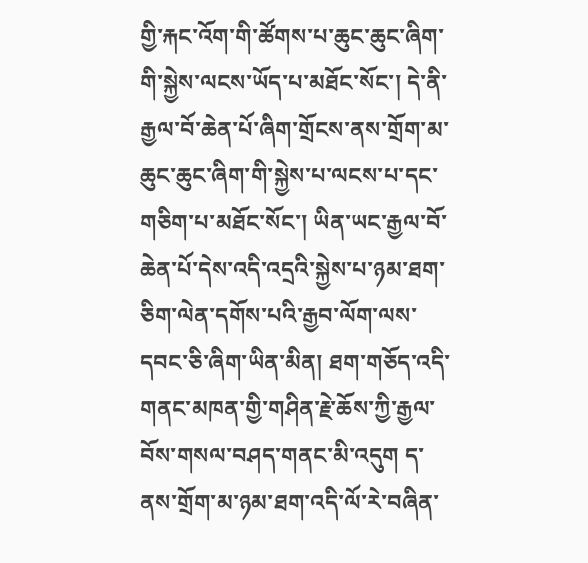གྱི་རྐང་འོག་གི་ཚོགས་པ་ཆུང་ཆུང་ཞིག་གི་སྐྱེས་ལངས་ཡོད་པ་མཐོང་སོང་། དེ་ནི་རྒྱལ་བོ་ཆེན་པོ་ཞིག་གྲོངས་ནས་གྲོག་མ་ཆུང་ཆུང་ཞིག་གི་སྐྱེས་པ་ལངས་པ་དང་གཅིག་པ་མཐོང་སོང་། ཡིན་ཡང་རྒྱལ་བོ་ཆེན་པོ་དེས་འདི་འདྲའི་སྐྱེས་པ་ཉམ་ཐག་ཅིག་ལེན་དགོས་པའི་རྒྱབ་ལོག་ལས་དབང་ཅི་ཞིག་ཡིན་མིན། ཐག་གཅོད་འདི་གནང་མཁན་གྱི་གཤིན་རྗེ་ཆོས་ཀྱི་རྒྱལ་བོས་གསལ་བཤད་གནང་མི་འདུག ད་ནས་གྲོག་མ་ཉམ་ཐག་འདི་ལོ་རེ་བཞིན་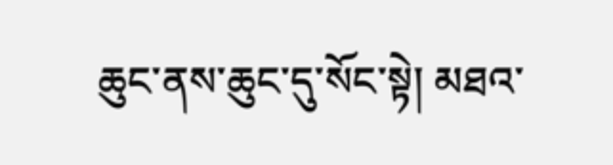ཆུང་ནས་ཆུང་དུ་སོང་སྟེ། མཐའ་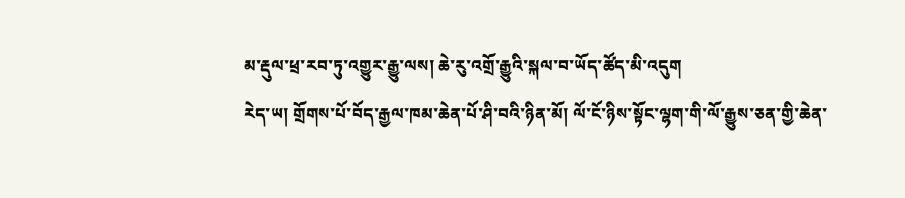མ་རྡུལ་ཕྲ་རབ་ཏུ་འགྱུར་རྒྱུ་ལས། ཆེ་རུ་འགྲོ་རྒྱུའི་སྐལ་བ་ཡོད་ཚོད་མི་འདུག
རེད་ཡ། གྲོགས་པོ་བོད་རྒྱལ་ཁམ་ཆེན་པོ་ཤི་བའི་ཉིན་མོ། ལོ་ངོ་ཉིས་སྟོང་ལྷག་གི་ལོ་རྒྱུས་ཅན་གྱི་ཆེན་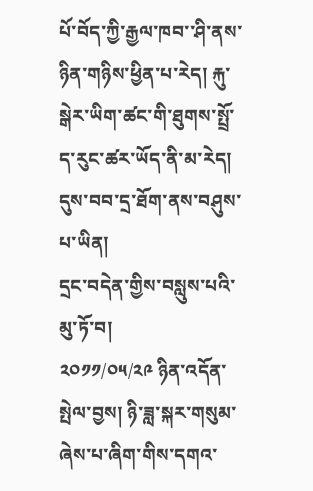པོ་བོད་ཀྱི་རྒྱལ་ཁབ་་ཤི་ནས་ཉིན་གཉིས་ཕྱིན་པ་རེད། རྐུ་སྒེར་ཡིག་ཚང་གི་ཐུགས་སྤྲོ་ད་རུང་ཚར་ཡོད་ནི་མ་རེད།
དུས་བབ་དྲ་ཐོག་ནས་བཤུས་པ་ཡིན།
དྲང་བདེན་གྱིས་བསླུས་པའི་མུ་ཏོ་བ།
༢༠༡༡/༠༥/༢༩ ཉིན་འདོན་སྤེལ་བྱས། ཉི་ཟླ་སྐར་གསུམ་ཞེས་པ་ཞིག་གིས་དགའ་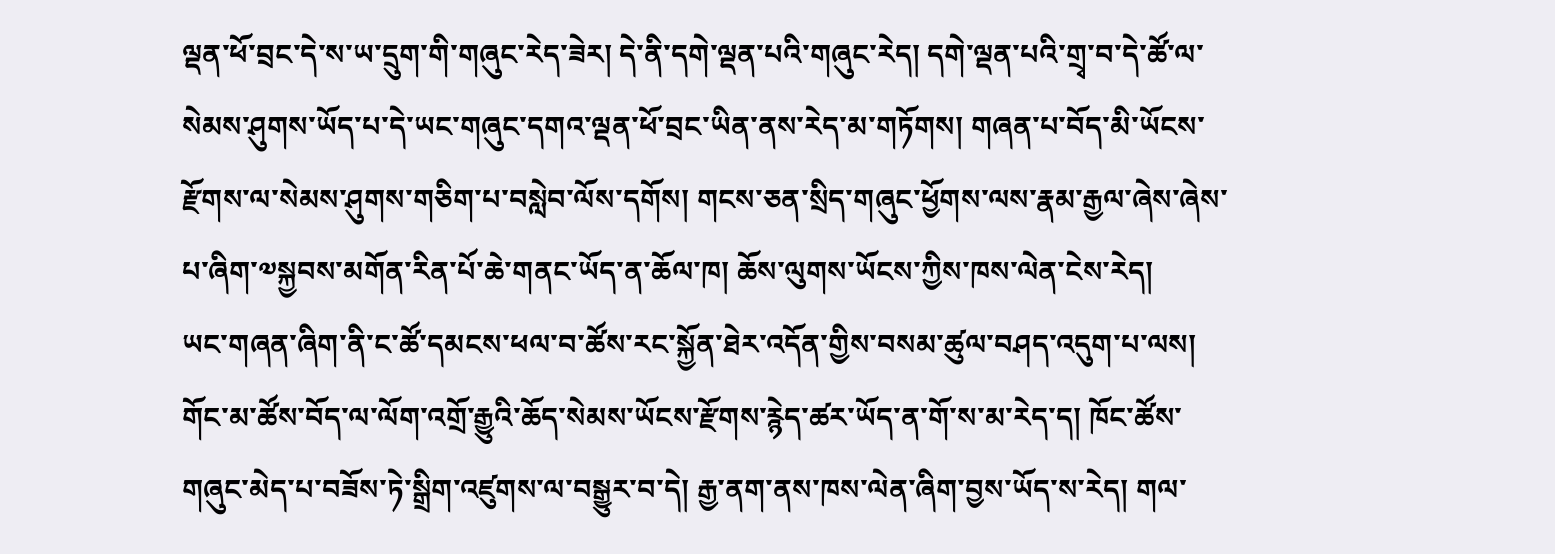ལྡན་ཕོ་བྲང་དེ་ས་ཡ་དྲུག་གི་གཞུང་རེད་ཟེར། དེ་ནི་དགེ་ལྡན་པའི་གཞུང་རེད། དགེ་ལྡན་པའི་གྲྭ་བ་དེ་ཚོ་ལ་སེམས་ཤུགས་ཡོད་པ་དེ་ཡང་གཞུང་དགའ་ལྡན་ཕོ་བྲང་ཡིན་ནས་རེད་མ་གཏོགས། གཞན་པ་བོད་མི་ཡོངས་རྫོགས་ལ་སེམས་ཤུགས་གཅིག་པ་བསླེབ་ལོས་དགོས། གངས་ཅན་སྲིད་གཞུང་ཕྱོགས་ལས་རྣམ་རྒྱལ་ཞེས་ཞེས་པ་ཞིག་༧སྐྱབས་མགོན་རིན་པོ་ཆེ་གནང་ཡོད་ན་ཆོལ་ཁ། ཆོས་ལུགས་ཡོངས་ཀྱིས་ཁས་ལེན་ངེས་རེད།
ཡང་གཞན་ཞིག་ནི་ང་ཚོ་དམངས་ཕལ་བ་ཚོས་རང་སྐྱོན་ཐེར་འདོན་གྱིས་བསམ་ཚུལ་བཤད་འདུག་པ་ལས། གོང་མ་ཚོས་བོད་ལ་ལོག་འགྲོ་རྒྱུའི་ཆོད་སེམས་ཡོངས་རྫོགས་རྙེད་ཚར་ཡོད་ན་གོ་ས་མ་རེད་ད། ཁོང་ཚོས་གཞུང་མེད་པ་བཟོས་ཏེ་སྒྲིག་འཛུགས་ལ་བསྒྱུར་བ་དེ། རྒྱ་ནག་ནས་ཁས་ལེན་ཞིག་བྱས་ཡོད་ས་རེད། གལ་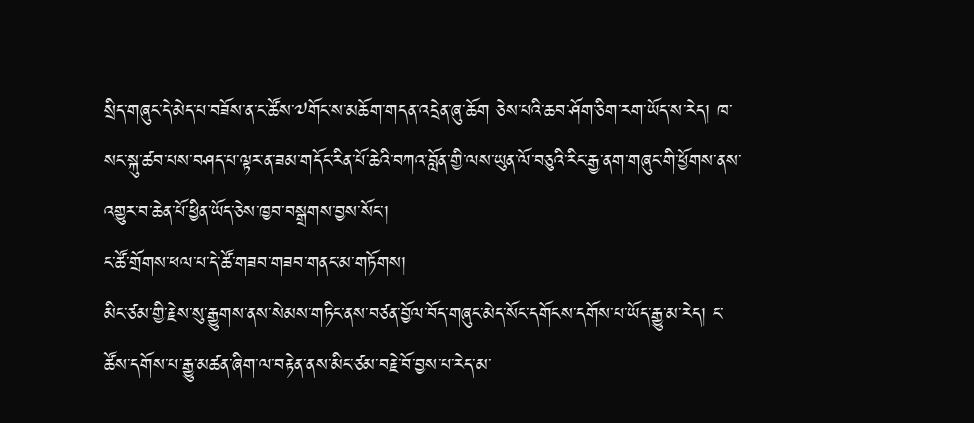སྲིད་གཞུང་དེ་མེད་པ་བཟོས་ན་ང་ཚོས་༧གོང་ས་མཆོག་གདན་འདྲེན་ཞུ་ཆོག ཅེས་པའི་ཆབ་ཤོག་ཅིག་རག་ཡོད་ས་རེད། ཁ་སང་སྐུ་ཚབ་པས་བཤད་པ་ལྟར་ན་ཟམ་གདོང་རིན་པོ་ཆེའི་བཀའ་བློན་གྱི་ལས་ཡུན་ལོ་བཅུའི་རིང་རྒྱ་ནག་གཞུང་གི་ཕྱོགས་ནས་འགྱུར་བ་ཆེན་པོ་ཕྱིན་ཡོད་ཅེས་ཁྱབ་བསྒྲགས་བྱས་སོང་།
ང་ཚོ་གྲོགས་ཕལ་པ་དེ་ཚོ་གཟབ་གཟབ་གནང་མ་གཏོགས།
མིང་ཙམ་གྱི་རྗེས་སུ་རྒྱུགས་ནས་སེམས་གཏིང་ནས་བཙན་བྱོལ་བོད་གཞུང་མེད་སོང་དགོངས་དགོས་པ་ཡོད་རྒྱུ་མ་རེད། ང་ཚོས་དགོས་པ་རྒྱུ་མཚན་ཞིག་ལ་བརྟེན་ནས་མིང་ཙམ་བརྗེ་བོ་བྱས་པ་རེད་མ་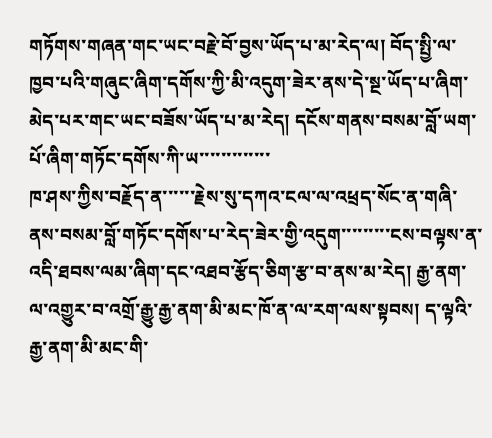གཏོགས་གཞན་གང་ཡང་བརྗེ་བོ་བྱས་ཡོད་པ་མ་རེད་ལ། བོད་སྤྱི་ལ་ཁྱབ་པའི་གཞུང་ཞིག་དགོས་ཀྱི་མི་འདུག་ཟེར་ནས་དེ་སྔ་ཡོད་པ་ཞིག་མེད་པར་གང་ཡང་བཟོས་ཡོད་པ་མ་རེད། དངོས་གནས་བསམ་བློ་ཡག་པོ་ཞིག་གཏོང་དགོས་ཀི་ཡ་་་་་་་་་་་་་
ཁ་ཤས་ཀྱིས་བརྗོད་ན་་་་་་རྗེས་སུ་དཀའ་ངལ་ལ་འཕྲད་སོང་ན་གཞི་ནས་བསམ་བློ་གཏོང་དགོས་པ་རེད་ཟེར་གྱི་འདུག་་་་་་་་་ངས་བལྟས་ན་འདི་ཐབས་ལམ་ཞིག་དང་འཐབ་རྩོད་ཅིག་རྩ་བ་ནས་མ་རེད། རྒྱ་ནག་ལ་འགྱུར་བ་འགྲོ་རྒྱུ་རྒྱ་ནག་མི་མང་ཁོ་ན་ལ་རག་ལས་སྟབས། ད་ལྟའི་རྒྱ་ནག་མི་མང་གི་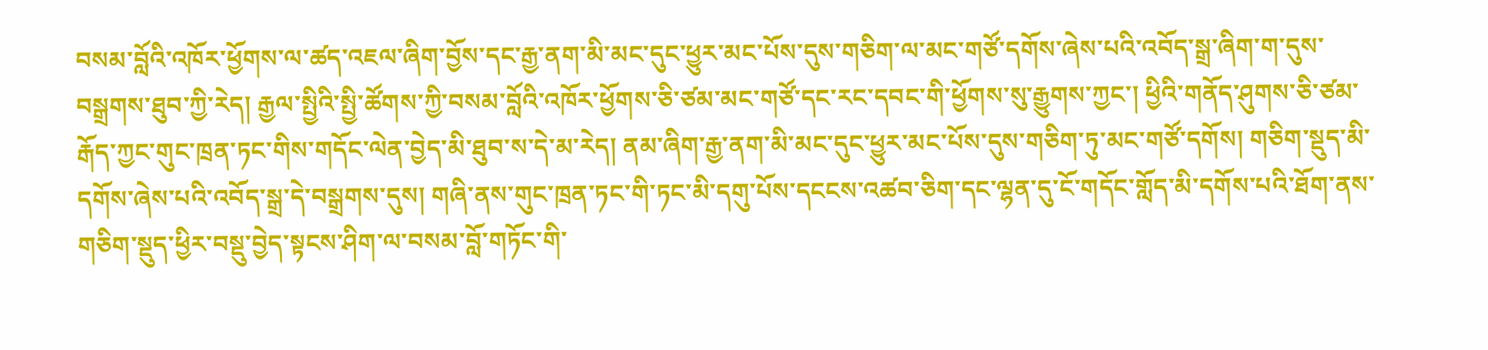བསམ་བློའི་འཁོར་ཕྱོགས་ལ་ཚད་འཇལ་ཞིག་བྱོས་དང་རྒྱ་ནག་མི་མང་དུང་ཕྱུར་མང་པོས་དུས་གཅིག་ལ་མང་གཙོ་དགོས་ཞེས་པའི་འབོད་སྒྲ་ཞིག་ག་དུས་བསྒྲགས་ཐུབ་ཀྱི་རེད། རྒྱལ་སྤྱིའི་སྤྱི་ཚོགས་ཀྱི་བསམ་བློའི་འཁོར་ཕྱོགས་ཅི་ཙམ་མང་གཙོ་དང་རང་དབང་གི་ཕྱོགས་སུ་རྒྱུགས་ཀྱང་། ཕྱིའི་གནོད་ཤུགས་ཅི་ཙམ་རྒོད་ཀྱང་གུང་ཁྲན་ཏང་གིས་གདོང་ལེན་བྱེད་མི་ཐུབ་ས་དེ་མ་རེད། ནམ་ཞིག་རྒྱ་ནག་མི་མང་དུང་ཕྱུར་མང་པོས་དུས་གཅིག་ཏུ་མང་གཙོ་དགོས། གཅིག་སྡུད་མི་དགོས་ཞེས་པའི་འབོད་སྒྲ་དེ་བསྒྲགས་དུས། གཞི་ནས་གུང་ཁྲན་ཏང་གི་ཏང་མི་དགུ་པོས་དངངས་འཚབ་ཅིག་དང་ལྷན་དུ་ངོ་གདོང་གློད་མི་དགོས་པའི་ཐོག་ནས་གཅིག་སྡུད་ཕྱིར་བསྡུ་བྱེད་སྟངས་ཤིག་ལ་བསམ་བློ་གཏོང་གི་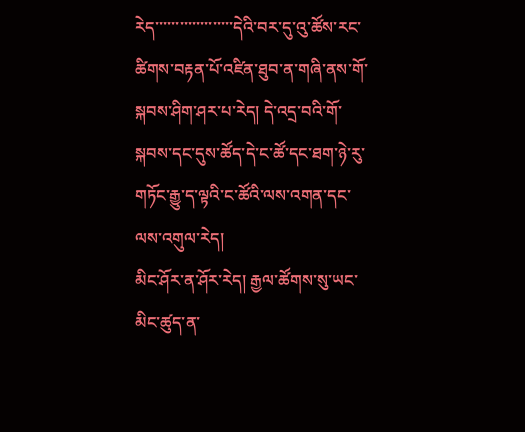རེད་་་་་་་་་་་་་་་་་་་དེའི་བར་དུ་འུ་ཚོས་རང་ཚིགས་བརྟན་པོ་འཛིན་ཐུབ་ན་གཞི་ནས་གོ་སྐབས་ཤིག་ཤར་པ་རེད། དེ་འདྲ་བའི་གོ་སྐབས་དང་དུས་ཚོད་དེ་ང་ཚོ་དང་ཐག་ཉེ་རུ་གཏོང་རྒྱུ་ད་ལྟའི་ང་ཚོའི་ལས་འགན་དང་ལས་འགུལ་རེད།
མིང་ཤོར་ན་ཤོར་རེད། རྒྱལ་ཚོགས་སུ་ཡང་མིང་ཚུད་ན་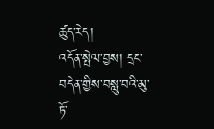ཚུད་རེད།
འདོན་སྤེལ་བྱས། དྲང་བདེན་གྱིས་བསླུ་བའི་མུ་ཏོ་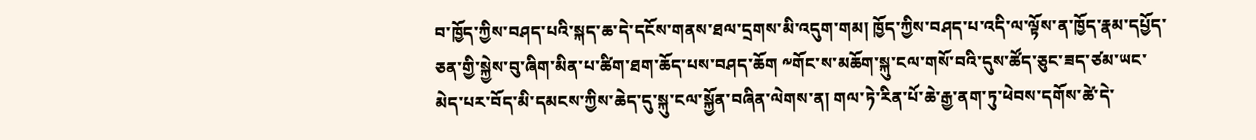བ་ཁྱོད་ཀྱིས་བཤད་པའི་སྐད་ཆ་དེ་དངོས་གནས་ཐལ་དྲགས་མི་འདུག་གམ། ཁྱོད་ཀྱིས་བཤད་པ་འདི་ལ་ལྟོས་ན་ཁྱོད་རྣམ་དཔྱོད་ཅན་གྱི་སྐྱེས་བུ་ཞིག་མིན་པ་ཚིག་ཐག་ཆོད་པས་བཤད་ཆོག ༸གོང་ས་མཆོག་སྐུ་ངལ་གསོ་བའི་དུས་ཚོད་ཅུང་ཟད་ཙམ་ཡང་མེད་པར་བོད་མི་དམངས་ཀྱིས་ཆེད་དུ་སྐུ་ངལ་སྐྱོན་བཞིན་ལེགས་ན། གལ་ཏེ་རིན་པོ་ཆེ་རྒྱ་ནག་ཏུ་ཕེབས་དགོས་ཚེ་དེ་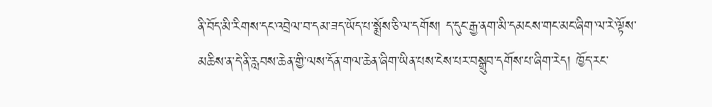ནི་བོད་མི་རིགས་དང་འབྲེལ་བ་དམ་ཟད་ཡོད་པ་སྨྲོས་ཅི་ལ་དགོས། ད་དུང་རྒྱ་ནག་མི་དམངས་གང་མང་ཞིག་ལ་རེ་ལྟོས་མཆིས་ན་དེ་ནི་རླབས་ཆེན་གྱི་ལས་དོན་གལ་ཆེན་ཞིག་ཡིན་པས་ངེས་པར་བསྒྲུབ་དགོས་པ་ཞིག་རེད། ཁྱོད་རང་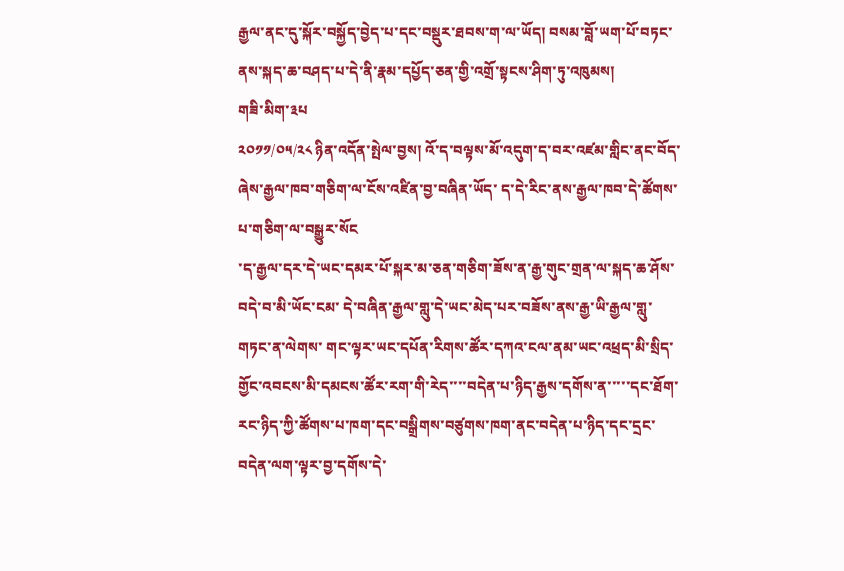རྒྱལ་ནང་དུ་སྐོར་བསྐྱོད་བྱེད་པ་དང་བསྡུར་ཐབས་ག་ལ་ཡོད། བསམ་བློ་ཡག་པོ་བཏང་ནས་སྐད་ཆ་བཤད་པ་དེ་ནི་རྣམ་དཔྱོད་ཅན་གྱི་འགྲོ་སྟངས་ཤིག་ཏུ་འཁུམས།
གཟི་མིག་༣པ
༢༠༡༡/༠༥/༢༨ ཉིན་འདོན་སྤེལ་བྱས། འོ་ད་བལྟས་མོ་འདུག་ད་བར་འཛམ་གླིང་ནང་བོད་ཞེས་རྒྱལ་ཁབ་གཅིག་ལ་ངོས་འཛིན་བྱ་བཞིན་ཡོད་ ད་དེ་རིང་ནས་རྒྱལ་ཁབ་དེ་ཚོགས་པ་གཅིག་ལ་བསྒྱུར་སོང
་ད་རྒྱལ་དར་དེ་ཡང་དམར་པོ་སྐར་མ་ཅན་གཅིག་ཟོས་ན་རྒྱ་གུང་གྲན་ལ་སྐད་ཆ་ཤོས་བདེ་བ་མི་ཡོང་ངམ་ དེ་བཞིན་རྒྱལ་གླུ་དེ་ཡང་མེད་པར་བཟོས་ནས་རྒྱ་ཡི་རྒྱལ་གླུ་གཏང་ན་ལེགས་ གང་ལྟར་ཡང་དཔོན་རིགས་ཚོར་དཀའ་ངལ་ནམ་ཡང་འཕྲད་མི་སྲིད་
གྱོང་འབངས་མི་དམངས་ཚོར་རག་གི་རེད་་་་བདེན་པ་ཉིད་རྒྱས་དགོས་ན་་་་་དང་ཐོག་རང་ཉིད་ཀྱི་ཚོགས་པ་ཁག་དང་བསྒྲིགས་བཙུགས་ཁག་ནང་བདེན་པ་ཉིད་དང་དྲང་བདེན་ལག་ལྟར་བྱ་དགོས་དེ་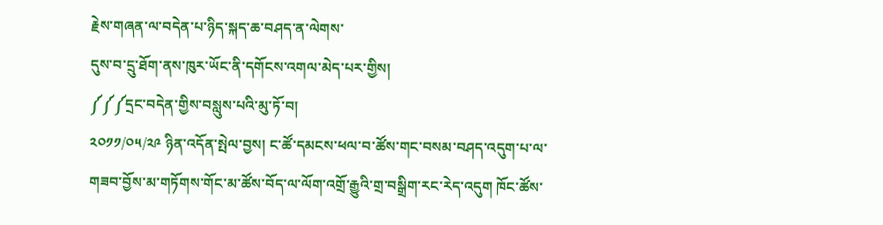རྗེས་གཞན་ལ་བདེན་པ་ཉིད་སྐད་ཆ་བཤད་ན་ལེགས་
དུས་བ་དྲུ་ཐོག་ནས་ཁུར་ཡོང་ནི་དགོངས་འགལ་མེད་པར་གྱིས།
༼༼༼དྲང་བདེན་གྱིས་བསླུས་པའི་མུ་ཏོ་བ།
༢༠༡༡/༠༥/༢༩ ཉིན་འདོན་སྤེལ་བྱས། ང་ཚོ་དམངས་ཕལ་བ་ཚོས་གང་བསམ་བཤད་འདུག་པ་ལ་གཟབ་བྱོས་མ་གཏོགས་གོང་མ་ཚོས་བོད་ལ་ལོག་འགྲོ་རྒྱུའི་གྲ་བསྒྲིག་རང་རེད་འདུག ཁོང་ཚོས་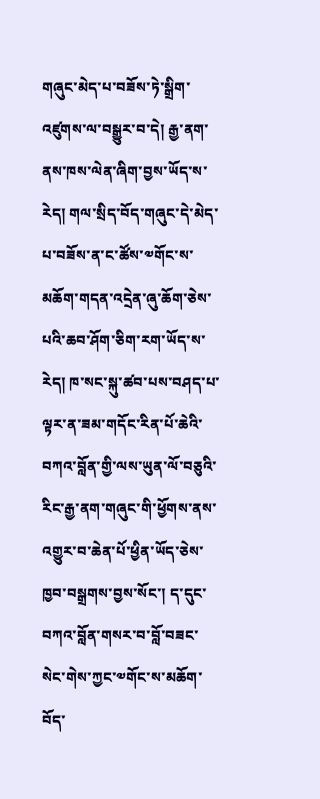གཞུང་མེད་པ་བཟོས་ཏེ་སྒྲིག་འཛུགས་ལ་བསྒྱུར་བ་དེ། རྒྱ་ནག་ནས་ཁས་ལེན་ཞིག་བྱས་ཡོད་ས་རེད། གལ་སྲིད་བོད་གཞུང་དེ་མེད་པ་བཟོས་ན་ང་ཚོས་༧གོང་ས་མཆོག་གདན་འདྲེན་ཞུ་ཆོག་ཅེས་པའི་ཆབ་ཤོག་ཅིག་རག་ཡོད་ས་རེད། ཁ་སང་སྐུ་ཚབ་པས་བཤད་པ་ལྟར་ན་ཟམ་གདོང་རིན་པོ་ཆེའི་བཀའ་བློན་གྱི་ལས་ཡུན་ལོ་བཅུའི་རིང་རྒྱ་ནག་གཞུང་གི་ཕྱོགས་ནས་འགྱུར་བ་ཆེན་པོ་ཕྱིན་ཡོད་ཅེས་ཁྱབ་བསྒྲགས་བྱས་སོང་། ད་དུང་བཀའ་བློན་གསར་བ་བློ་བཟང་སེང་གེས་ཀྱང་༧གོང་ས་མཆོག་བོད་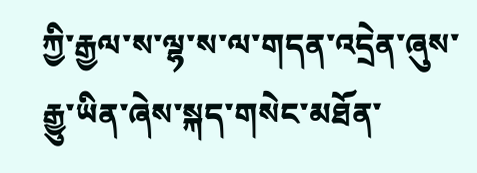ཀྱི་རྒྱལ་ས་ལྷ་ས་ལ་གདན་འདྲེན་ཞུས་རྒྱུ་ཡིན་ཞེས་སྐད་གསེང་མཐོན་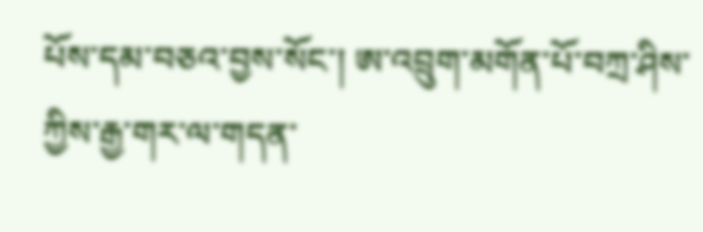པོས་དམ་བཅའ་བྱས་སོང་། ཨ་འབྲུག་མགོན་པོ་བཀྲ་ཤིས་ཀྱིས་རྒྱ་གར་ལ་གདན་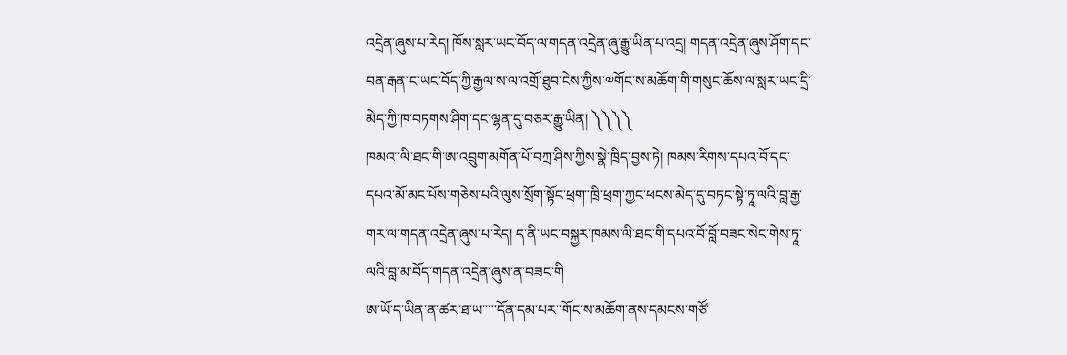འདྲེན་ཞུས་པ་རེད། ཁོས་སླར་ཡང་བོད་ལ་གདན་འདྲེན་ཞུ་རྒྱུ་ཡིན་པ་འདྲ། གདན་འདྲེན་ཞུས་ཤོག་དང་བན་རྒན་ང་ཡང་བོད་ཀྱི་རྒྱལ་ས་ལ་འགྲོ་ཐུབ་ངེས་ཀྱིས་༧གོང་ས་མཆོག་གི་གསུང་ཆོས་ལ་སླར་ཡང་དྲི་མེད་ཀྱི་ཁ་བཏགས་ཤིག་དང་ལྷན་དུ་བཅར་རྒྱུ་ཡིན། ༽༽༽༽
ཁམའ་་ལི་ཐང་གི་ཨ་འབྲུག་མགོན་པོ་བཀྲ་ཤིས་ཀྱིས་སྣེ་ཁྲིད་བྱས་ཏེ། ཁམས་རིགས་དཔའ་བོ་དང་དཔའ་མོ་མང་པོས་གཅེས་པའི་ལུས་སྲོག་སྟོང་ཕྲག་་ཁྲི་ཕྲག་ཀྱང་ཕངས་མེད་དུ་བཏང་སྟེ་ཏཱ་ལའི་བླ་རྒྱ་གར་ལ་གདན་འདྲེན་ཞུས་པ་རེད། ད་ནི་ཡང་བསྐྱར་ཁམས་ལི་ཐང་གི་དཔའ་བོ་བློ་བཟང་སེང་གེས་ཏཱ་ལའི་བླ་མ་བོད་གདན་འདྲེན་ཞུས་ན་བཟང་གི
ཨ་ཡོ་ད་ཡིན་ན་ཚར་ཐ་ཡ་་་་་དོན་དམ་པར་་གོང་ས་མཆོག་ནས་དམངས་གཙོ་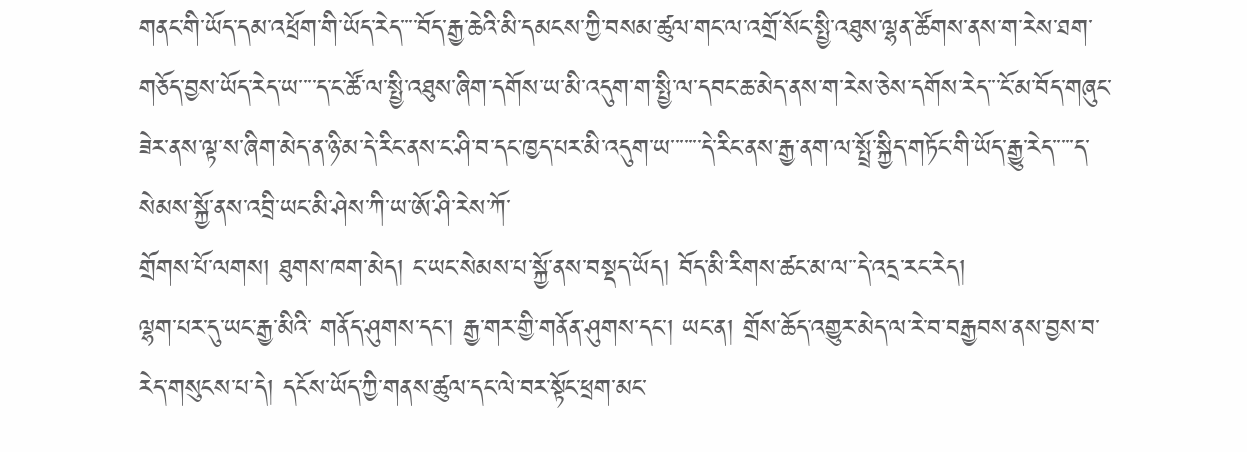གནང་གི་ཡོད་དམ་འཕྲོག་གི་ཡོད་རེད་་་་བོད་རྒྱ་ཆེའི་མི་དམངས་ཀྱི་བསམ་ཚུལ་གང་ལ་འགྲོ་སོང་སྤྱི་འཐུས་ལྷན་ཚོགས་ནས་ག་རེས་ཐག་གཅོད་བྱས་ཡོད་རེད་ཡ་་་་ད་ང་ཚོ་ལ་སྤྱི་འཐུས་ཞིག་དགོས་ཡ་མི་འདུག་ག་སྤྱི་ལ་དབང་ཆ་མེད་ནས་ག་རེས་ཅེས་དགོས་རེད་་་ངོ་མ་བོད་གཞུང་ཟེར་ནས་ལྟ་ས་ཞིག་མེད་ན་ཉི་མ་དེ་རིང་ནས་ང་ཤི་བ་དང་ཁྱད་པར་མི་འདུག་ཡ་་་་་་་དེ་རིང་ནས་རྒྱ་ནག་ལ་སྤྲོ་སྐྱིད་གཏོང་གི་ཡོད་རྒྱུ་རེད་་་་་ད་སེམས་སྐྱོ་ནས་འབྲི་ཡང་མི་ཤེས་ཀི་ཡ་ཨོ་ཤི་རེས་ཀོ་
གྲོགས་པོ་ལགས། ཐུགས་ཁག་མེད། ང་ཡང་སེམས་པ་སྐྱོ་ནས་བསྡད་ཡོད། བོད་མི་རིགས་ཚང་མ་ལ་་དེ་འདྲ་རང་རེད།
ལྷག་པར་དུ་ཡང་རྒྱ་མིའི་ གནོད་ཤུགས་དང་། རྒྱ་གར་གྱི་གནོན་ཤུགས་དང་། ཡང་ན། གྲོས་ཆོད་འགྱུར་མེད་ལ་རེ་བ་བརྒྱབས་ནས་བྱས་བ་རེད་གསུངས་པ་དེ། དངོས་ཡོད་ཀྱི་གནས་ཚུལ་དང་ལེ་བར་སྟོང་ཕྲག་མང་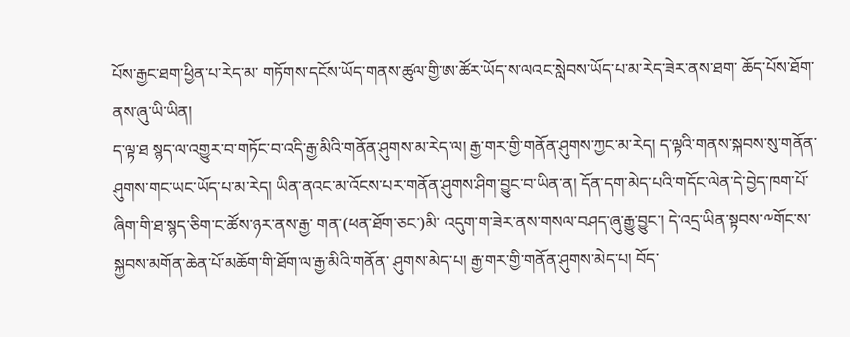པོས་རྒྱང་ཐག་ཕྱིན་པ་རེད་མ་ གཏོགས་དངོས་ཡོད་གནས་ཚུལ་གྱི་ཨ་ཚོར་ཡོད་ས་ལའང་སླེབས་ཡོད་པ་མ་རེད་ཟེར་ནས་ཐག་ ཆོད་པོས་ཐོག་ནས་ཞུ་ཡི་ཡིན།
ད་ལྟ་ཐ སྙད་ལ་འགྱུར་བ་གཏོང་བ་འདི་རྒྱ་མིའི་གནོན་ཤུགས་མ་རེད་ལ། རྒྱ་གར་གྱི་གནོན་ཤུགས་ཀྱང་མ་རེད། ད་ལྟའི་གནས་སྐབས་སུ་གནོན་ཤུགས་གང་ཡང་ཡོད་པ་མ་རེད། ཡིན་ནའང་མ་འོངས་པར་གནོན་ཤུགས་ཤིག་བྱུང་བ་ཡིན་ན། དོན་དག་མེད་པའི་གདོང་ལེན་དེ་བྱེད་ཁག་པོ་ཞིག་གི་ཐ་སྙད་ཅིག་ང་ཚོས་ཉར་ནས་རྒྱ་ གན་(ཕན་ཐོག་ཅང་)མི་ འདུག་ག་ཟེར་ནས་གསལ་བཤད་ཞུ་རྒྱུ་བྱུང་། དེ་འདྲ་ཡིན་སྟབས་༸གོང་ས་སྐྱབས་མགོན་ཆེན་པོ་མཆོག་གི་ཐོག་ལ་རྒྱ་མིའི་གནོན་ ཤུགས་མེད་པ། རྒྱ་གར་གྱི་གནོན་ཤུགས་མེད་པ། བོད་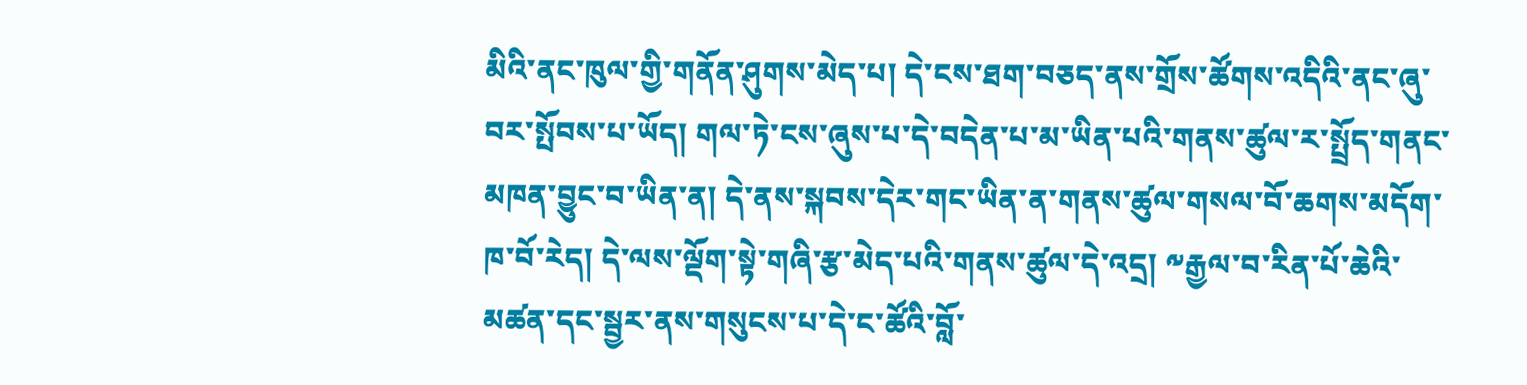མིའི་ནང་ཁུལ་གྱི་གནོན་ཤུགས་མེད་པ། དེ་ངས་ཐག་བཅད་ནས་གྲོས་ཚོགས་འདིའི་ནང་ཞུ་བར་སྤོབས་པ་ཡོད། གལ་ཏེ་ངས་ཞུས་པ་དེ་བདེན་པ་མ་ཡིན་པའི་གནས་ཚུལ་ར་སྤྲོད་གནང་མཁན་བྱུང་བ་ཡིན་ན། དེ་ནས་སྐབས་དེར་གང་ཡིན་ན་གནས་ཚུལ་གསལ་བོ་ཆགས་མདོག་ཁ་བོ་རེད། དེ་ལས་ལྡོག་སྟེ་གཞི་རྩ་མེད་པའི་གནས་ཚུལ་དེ་འདྲ། ༸རྒྱལ་བ་རིན་པོ་ཆེའི་མཚན་དང་སྦྱར་ནས་གསུངས་པ་དེ་ང་ཚོའི་བློ་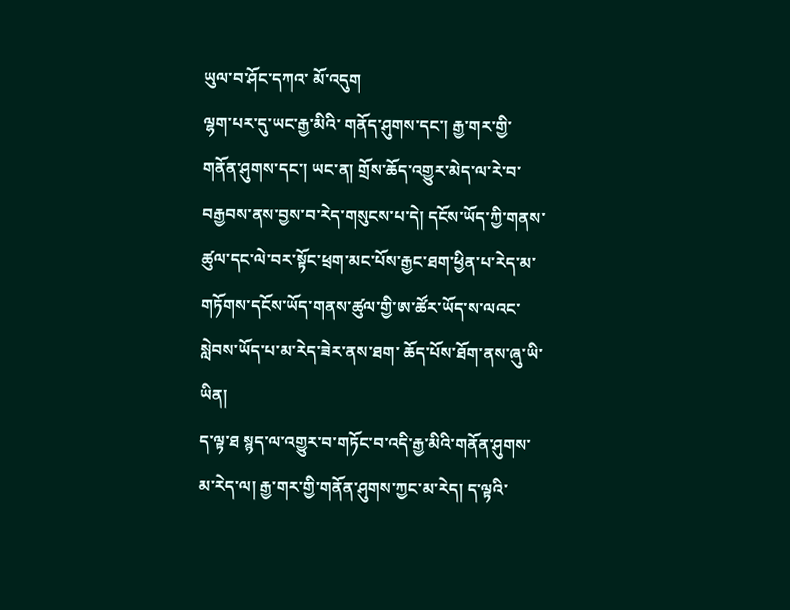ཡུལ་བ་ཤོང་དཀའ་ མོ་འདུག
ལྷག་པར་དུ་ཡང་རྒྱ་མིའི་ གནོད་ཤུགས་དང་། རྒྱ་གར་གྱི་གནོན་ཤུགས་དང་། ཡང་ན། གྲོས་ཆོད་འགྱུར་མེད་ལ་རེ་བ་བརྒྱབས་ནས་བྱས་བ་རེད་གསུངས་པ་དེ། དངོས་ཡོད་ཀྱི་གནས་ཚུལ་དང་ལེ་བར་སྟོང་ཕྲག་མང་པོས་རྒྱང་ཐག་ཕྱིན་པ་རེད་མ་ གཏོགས་དངོས་ཡོད་གནས་ཚུལ་གྱི་ཨ་ཚོར་ཡོད་ས་ལའང་སླེབས་ཡོད་པ་མ་རེད་ཟེར་ནས་ཐག་ ཆོད་པོས་ཐོག་ནས་ཞུ་ཡི་ཡིན།
ད་ལྟ་ཐ སྙད་ལ་འགྱུར་བ་གཏོང་བ་འདི་རྒྱ་མིའི་གནོན་ཤུགས་མ་རེད་ལ། རྒྱ་གར་གྱི་གནོན་ཤུགས་ཀྱང་མ་རེད། ད་ལྟའི་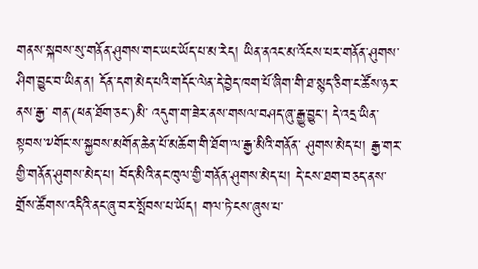གནས་སྐབས་སུ་གནོན་ཤུགས་གང་ཡང་ཡོད་པ་མ་རེད། ཡིན་ནའང་མ་འོངས་པར་གནོན་ཤུགས་ཤིག་བྱུང་བ་ཡིན་ན། དོན་དག་མེད་པའི་གདོང་ལེན་དེ་བྱེད་ཁག་པོ་ཞིག་གི་ཐ་སྙད་ཅིག་ང་ཚོས་ཉར་ནས་རྒྱ་ གན་(ཕན་ཐོག་ཅང་)མི་ འདུག་ག་ཟེར་ནས་གསལ་བཤད་ཞུ་རྒྱུ་བྱུང་། དེ་འདྲ་ཡིན་སྟབས་༸གོང་ས་སྐྱབས་མགོན་ཆེན་པོ་མཆོག་གི་ཐོག་ལ་རྒྱ་མིའི་གནོན་ ཤུགས་མེད་པ། རྒྱ་གར་གྱི་གནོན་ཤུགས་མེད་པ། བོད་མིའི་ནང་ཁུལ་གྱི་གནོན་ཤུགས་མེད་པ། དེ་ངས་ཐག་བཅད་ནས་གྲོས་ཚོགས་འདིའི་ནང་ཞུ་བར་སྤོབས་པ་ཡོད། གལ་ཏེ་ངས་ཞུས་པ་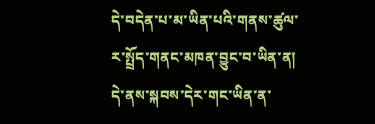དེ་བདེན་པ་མ་ཡིན་པའི་གནས་ཚུལ་ར་སྤྲོད་གནང་མཁན་བྱུང་བ་ཡིན་ན། དེ་ནས་སྐབས་དེར་གང་ཡིན་ན་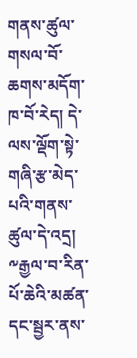གནས་ཚུལ་གསལ་བོ་ཆགས་མདོག་ཁ་བོ་རེད། དེ་ལས་ལྡོག་སྟེ་གཞི་རྩ་མེད་པའི་གནས་ཚུལ་དེ་འདྲ། ༸རྒྱལ་བ་རིན་པོ་ཆེའི་མཚན་དང་སྦྱར་ནས་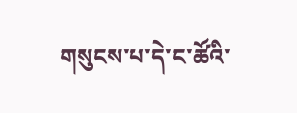གསུངས་པ་དེ་ང་ཚོའི་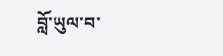བློ་ཡུལ་བ་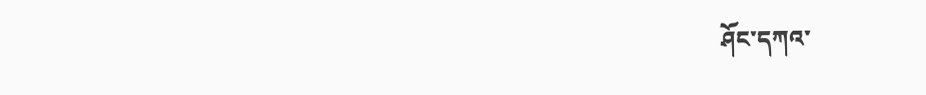ཤོང་དཀའ་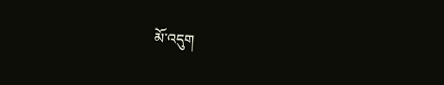མོ་འདུག